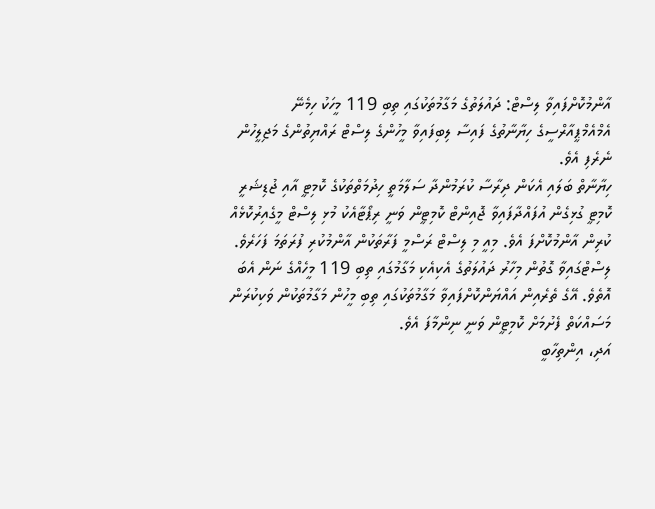އާންމުކޮށްފައިވާ ލިސްޓް: ދައުލަތުގެ މަގާމުތަކުގައި ތިބި 119 މީހަކު ހިމެނޭ
އެމްއެމްޕީއާރްސީގެ ހިޔާނާތުގެ ފައިސާ ލިބިފައިވާ މީހުންގެ ލިސްޓް ރައްޔިތުންގެ މަޖިލީހުން ނެރެފި އެވެ.
ހިޔާނާތް ބަލައި އެކަން ދިރާސާ ކުރަމުންދާ ސަލާމަތީ ހިދުމަތްތަކުގެ ކޮމިޓީ އާއި ޖުޑިޝަރީ ކޮމިޓީ ގުޅިގެން އުފައްދާފައިވާ ޖޮއިންޓް ކޮމިޓީން ވަނީ ރިޕޯޓާއެކު މުޅި ލިސްޓް މީގެއިރުކޮޅެއް ކުރިން އާންމުކޮށްފަ އެވެ. މިއީ މި ލިސްޓް ރަސްމީ ފަރާތަކުން އާންމުކުރި ފުރަތަމަ ފަހަރެވެ.
ލިސްޓްގައިވާ ގޮތުން މިހާރު ދައުލަތުގެ އެކިއެކި މަގާމުގައި ތިބި 119 މީހެއްގެ ނަން އެބަ އޮތެވެ. އޭގެ ތެރެއިން އައްޔަންކޮށްފައިވާ މަގާމުތަކުގައި ތިބި މީހުން މަގާމުތަކުން ވަކިކުރަން މަސައްކަތް ފެށުމަށް ކޮމިޓީން ވަނީ ނިންމާފަ އެވެ.
އަދި، އިންތިހާބީ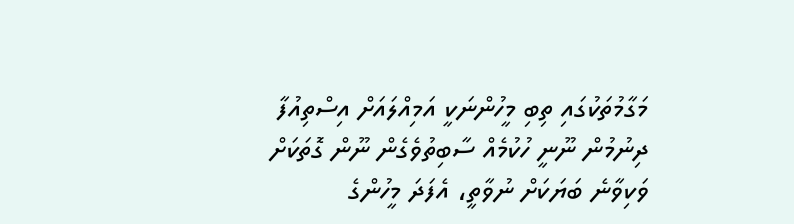މަގާމުތަކުގައި ތިބި މީހުންނަކީ އަމިއްލައަށް އިސްތިއުފާ ދިނުމުން ނޫނީ ހުކުމެއް ސާބިތުވެގެން ނޫން ގޮތަކަށް ވަކިވާނެ ބަޔަކަށް ނުވާތީ، އެފަދަ މީހުންގެ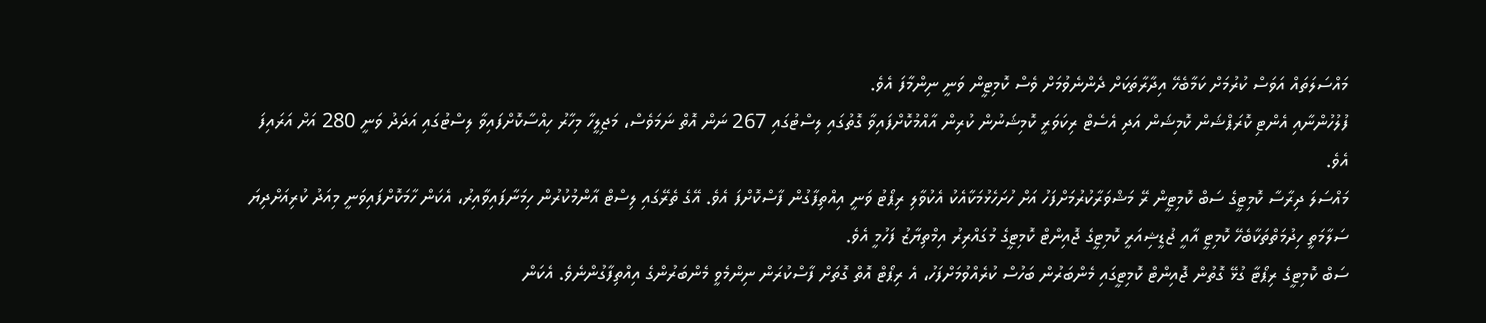މައްސަލަތައް އަވަސް ކުރުމަށް ކަމާބެހޭ އިދާރާތަކަށް ދެންނެވުމަށް ވެސް ކޮމިޓީން ވަނީ ނިންމާފަ އެވެ.
ފުލުހުންނާއި އެންޓި ކޮރަޕްޝަން ކޮމިޝަން އަދި އެސެޓް ރިކަވަރީ ކޮމިޝަނުން ކުރިން އާއްމުކޮށްފައިވާ ގޮތުގައި ލިސްޓުގައި 267 ނަން އޮތް ނަމަވެސް، މަޖިލީހާ މިހާރު ހިއްސާކޮށްފައިވާ ލިސްޓުގައި އަދަދު ވަނީ 280 އަށް އަރައިފަ އެވެ.
މައްސަލަ ދިރާސާ ކޮމިޓީގެ ސަބް ކޮމިޓީން ރޭ މަޝްވަރާކުރުމަށްފަހު އަށް ހުށަހެޅުމަކާއެކު އެކުވާލި ރިޕޯޓު ވަނީ އިއްތިފާގުން ފާސްކޮށްފަ އެވެ. އޭގެ ތެރޭގައި ލިސްޓް އާންމުކުރުން ހިމަނާފައިވާއިރު، އެކަން ހާމަކޮށްފައިވަނީ މިއަދު ކުރިއަށްދިޔަ ސަލާމަތީ ހިދުމަތްތަކާބެހޭ ކޮމިޓީ އާއީ ޖުޑީޝިއަރީ ކޮމިޓީގެ ޖޮއިންޓް ކޮމިޓީގެ މުގައްރިރު އިމްތިޔާޒު ފަހުމީ އެވެ.
ސަބް ކޮމިޓީގެ ރިޕޯޓާ ގުޅޭ ގޮތުން ޖޮއިންޓް ކޮމިޓީގައި މެންބަރުން ބަހުސް ކުރެއްވުމަށްފަހު، އެ ރިޕޯޓް އޮތް ގޮތަށް ފާސްކުރަން ނިންމެވީ މެންބަރުންގެ އިއްތިފާގުންނެވެ. އެކަން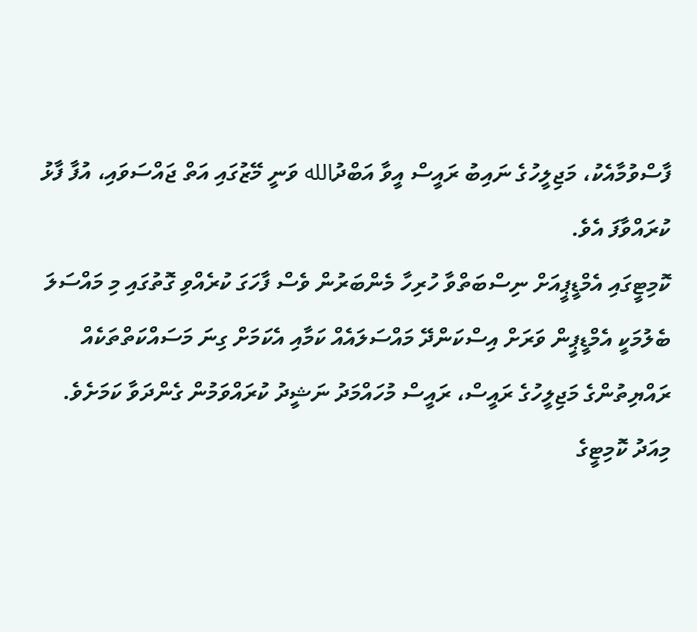ފާސްވުމާއެކު، މަޖިލީހުގެ ނައިބު ރައީސް އީވާ އަބްދުالله ވަނީ މޭޒުގައި އަތް ޖައްސަވައި، އުފާ ފާޅު ކުރައްވާފަ އެވެ.
ކޮމިޓީގައި އެމްޑީޕީއަށް ނިސްބަތްވާ ހުރިހާ މެންބަރުން ވެސް ފާހަގަ ކުރެއްވި ގޮތުގައި މި މައްސަލަ ބެލުމަކީ އެމްޑީޕީން ވަރަށް އިސްކަންދޭ މައްސަލައެއް ކަމާއި އެކަމަށް ގިނަ މަސައްކަތްތަކެއް ރައްޔިތުންގެ މަޖިލީހުގެ ރައީސް، ރައީސް މުހައްމަދު ނަޝީދު ކުރައްވަމުން ގެންދަވާ ކަމަށެވެ.
މިއަދު ކޮމިޓީގެ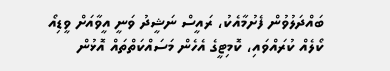ބައްދަލުވުން ފެށުމާއެކު، ރައީސް ނަޝީދު ވަނީ އީވާއަށް ވީޑިއޯ ކޯލެއް ކުރައްވައި، ކޮމިޓީގެ އެހެން މަސައްކަތްތައް އޮޅުން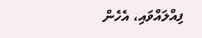ފިއްލައްވައި، އެހެން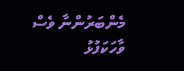މެންބަރުންނާ ވެސް ވާހަކަފުޅު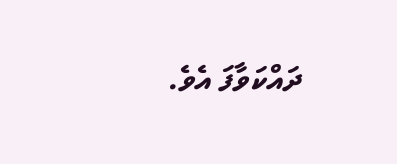ދައްކަވާފަ އެވެ.